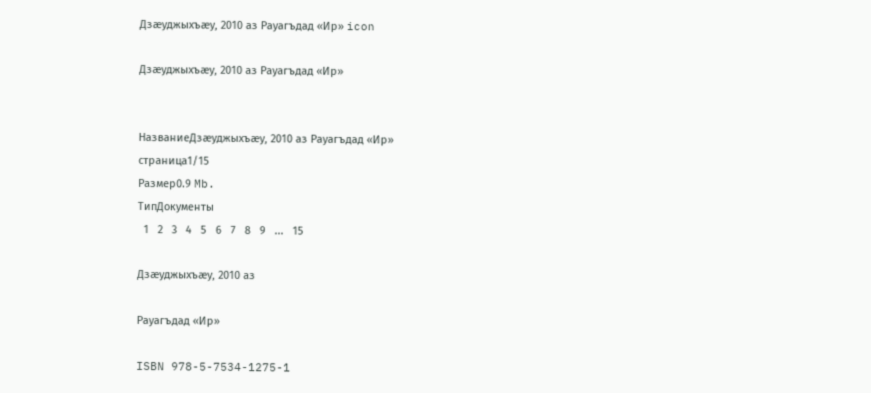Дзæуджыхъæу, 2010 аз Рауагъдад «Ир» icon

Дзæуджыхъæу, 2010 аз Рауагъдад «Ир»


НазваниеДзæуджыхъæу, 2010 аз Рауагъдад «Ир»
страница1/15
Размер0.9 Mb.
ТипДокументы
  1   2   3   4   5   6   7   8   9   ...   15

Дзæуджыхъæу, 2010 аз

Рауагъдад «Ир»

ISBN 978-5-7534-1275-1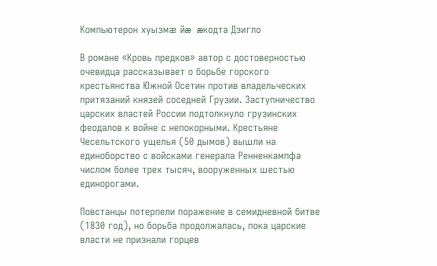Компьютерон хуызмæ йæ æкодта Дзигло

В романе «Кровь предков» автор с достоверностью очевидца рассказывает о борьбе горского крестьянства Южной Осетин против владельческих притязаний князей соседней Грузии. Заступничество царских властей России подтолкнуло грузинских феодалов к войне с непокорными. Крестьяне Чесельтского ущелья (50 дымов) вышли на единоборство с войсками генерала Ренненкампфа числом более трех тысяч, вооруженных шестью единорогами.

Повстанцы потерпели поражение в семидневной битве (1830 год), но борьба продолжалась, пока царские власти не признали горцев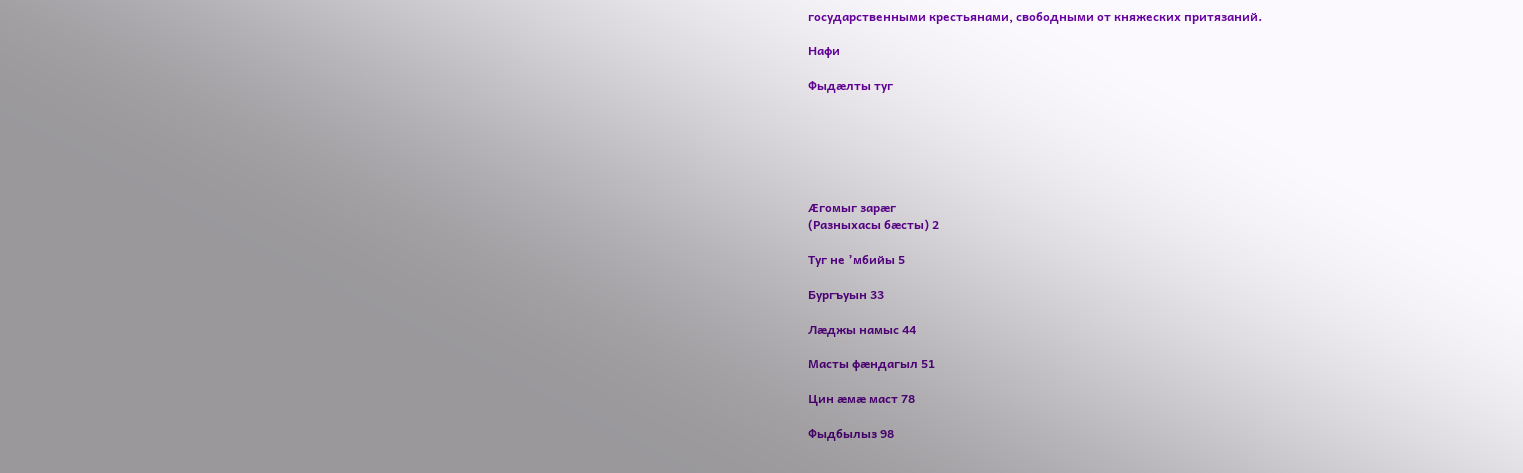государственными крестьянами, свободными от княжеских притязаний.

Нафи

Фыдæлты туг






Æгомыг зарæг
(Разныхасы бæсты) 2

Туг не ’мбийы 5

Бургъуын 33

Лæджы намыс 44

Масты фæндагыл 51

Цин æмæ маст 78

Фыдбылыз 98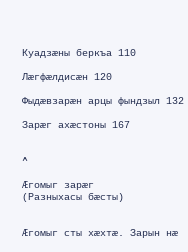Куадзæны беркъа 110

Лæгфæлдисæн 120

Фыдæвзарæн арцы фындзыл 132

Зарæг ахæстоны 167


^

Æгомыг зарæг
(Разныхасы бæсты)


Æгомыг сты хæхтæ. Зарын нæ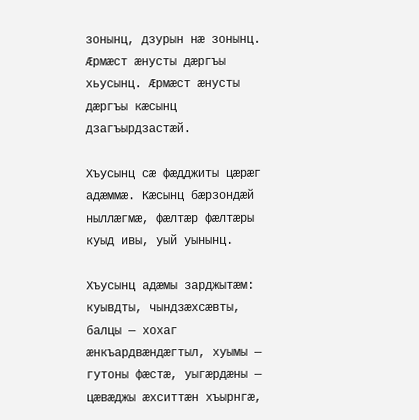зонынц, дзурын нæ зонынц. Æрмæст æнусты дæргъы хьусынц. Æрмæст æнусты дæргъы кæсынц дзагъырдзастæй.

Хъусынц сæ фæдджиты цæрæг адæммæ. Кæсынц бæрзондæй ныллæгмæ, фæлтæр фæлтæры куыд ивы, уый уынынц.

Хъусынц адæмы зарджытæм: куывдты, чындзæхсæвты, балцы — хохаг æнкъардвæндæгтыл, хуымы — гутоны фæстæ, уыгæрдæны — цæвæджы æхситтæн хъырнгæ,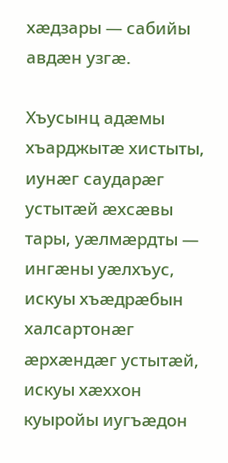хæдзары — сабийы авдæн узгæ.

Хъусынц адæмы хъарджытæ хистыты, иунæг саударæг устытæй æхсæвы тары, уæлмæрдты — ингæны уæлхъус, искуы хъæдрæбын халсартонæг æрхæндæг устытæй, искуы хæххон куыройы иугъæдон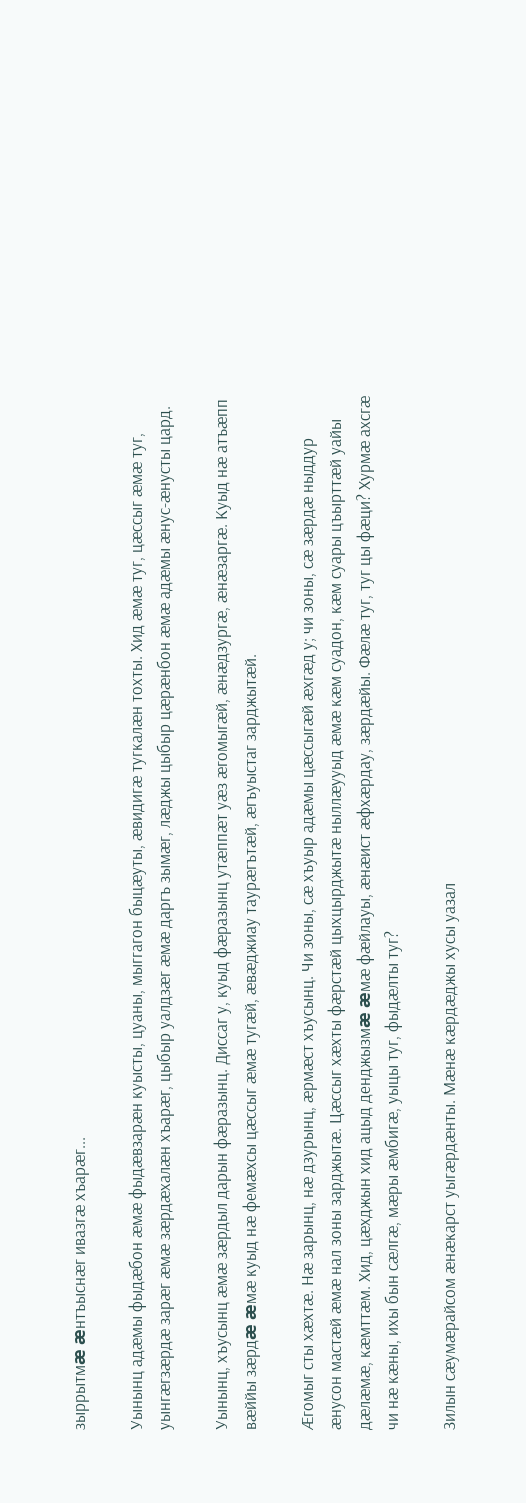зыррытмæ æнтъыснæг ивазгæ хъарæг...

Уынынц адæмы фыдæбон æмæ фыдæвзарæн куысты, цуаны, мыггагон быцæуты, æвидигæ тугкалæн тохты. Хид æмæ туг, цæссыг æмæ туг, уынгæгзæрдæ зарæг æмæ зæрдæхалæн хъарæг, цыбыр уалдзæг æмæ даргъ зымæг, лæджы цыбыр цæрæнбон æмæ адæмы æнус-æнусты цард.

Уынынц, хъусынц æмæ зæрдыл дарын фæразынц. Диссаг у, куыд фæразынц утæппæт уæз æгомыгæй, æнæдзургæ, æнæзаргæ. Куыд нæ атъæпп вæййы зæрдæ æмæ куыд нæ фемæхсы цæссыг æмæ тугæй, æвæджиау таурæгътæй, æгъуыстаг зарджытæй.

Æгомыг сты хæхтæ. Нæ зарынц, нæ дзурынц, æрмæст хъусынц. Чи зоны, сæ хъуыр адæмы цæссыгæй æхгæд у; чи зоны, сæ зæрдæ ныддур æнусон мастæй æмæ нал зоны зарджытæ. Цæссыг хæхты фæрстæй цыхцырджытæ ныллæууыд æмæ кæм суадон, кæм суары цъырттæй уайы дæлæмæ, кæмттæм. Хид, цæхджын хид ацыд денджызмæ æмæ фæйлауы, æнæист æфхæрдау, зæрдæйы. Фæлæ туг, туг цы фæци? Хурмæ ахсгæ чи нæ кæны, ихы бын сæлгæ, мæры æмбигæ, уыцы туг, фыдæлты туг?

Зилын сæумæрайсом æнæкарст уыгæрдæнты. Мæнæ кæрдæджы хусы уазал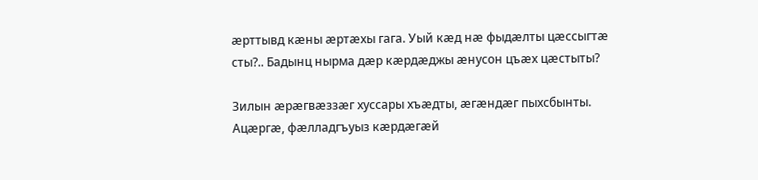æрттывд кæны æртæхы гага. Уый кæд нæ фыдæлты цæссыгтæ сты?.. Бадынц нырма дæр кæрдæджы æнусон цъæх цæстыты?

Зилын æрæгвæззæг хуссары хъæдты, æгæндæг пыхсбынты. Ацæргæ, фæлладгъуыз кæрдæгæй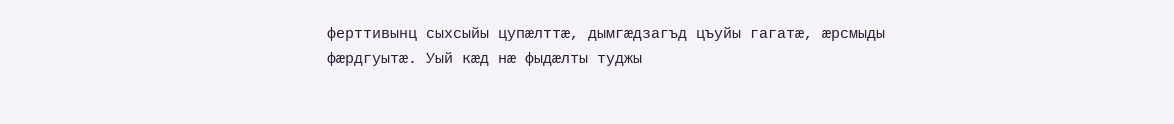ферттивынц сыхсыйы цупæлттæ, дымгæдзагъд цъуйы гагатæ, æрсмыды фæрдгуытæ. Уый кæд нæ фыдæлты туджы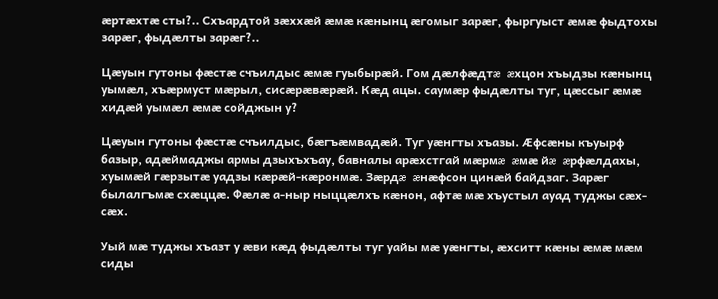æртæхтæ сты?.. Схъардтой зæххæй æмæ кæнынц æгомыг зарæг, фыргуыст æмæ фыдтохы зарæг, фыдæлты зарæг?..

Цæуын гутоны фæстæ счъилдыс æмæ гуыбырæй. Гом дæлфæдтæ æхцон хъыдзы кæнынц уымæл, хъæрмуст мæрыл, сисæрæвæрæй. Кæд ацы. саумæр фыдæлты туг, цæссыг æмæ хидæй уымæл æмæ сойджын у?

Цæуын гутоны фæстæ счъилдыс, бæгъæмвадæй. Туг уæнгты хъазы. Æфсæны къуырф базыр, адæймаджы армы дзыхъхъау, бавналы арæхстгай мæрмæ æмæ йæ æрфæлдахы, хуымæй гæрзытæ уадзы кæрæй-кæронмæ. Зæрдæ æнæфсон цинæй байдзаг. Зарæг былалгъмæ схæццæ. Фæлæ а-ныр ныццæлхъ кæнон, афтæ мæ хъустыл ауад туджы сæх-сæх.

Уый мæ туджы хъазт у æви кæд фыдæлты туг уайы мæ уæнгты, æхситт кæны æмæ мæм сиды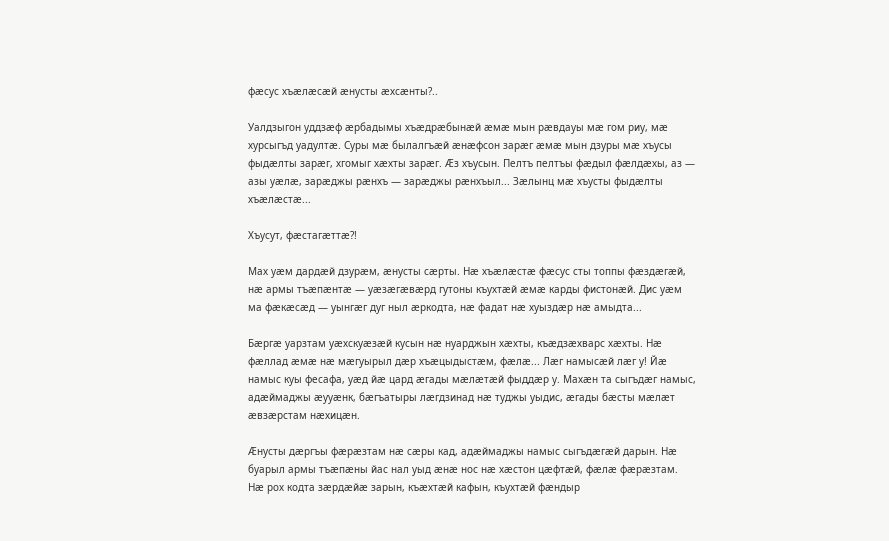фæсус хъæлæсæй æнусты æхсæнты?..

Уалдзыгон уддзæф æрбадымы хъæдрæбынæй æмæ мын рæвдауы мæ гом риу, мæ хурсыгъд уадултæ. Суры мæ былалгъæй æнæфсон зарæг æмæ мын дзуры мæ хъусы фыдæлты зарæг, хгомыг хæхты зарæг. Æз хъусын. Пелтъ пелтъы фæдыл фæлдæхы, аз — азы уæлæ, зарæджы рæнхъ — зарæджы рæнхъыл... Зæлынц мæ хъусты фыдæлты хъæлæстæ...

Хъусут, фæстагæттæ?!

Мах уæм дардæй дзурæм, æнусты сæрты. Нæ хъæлæстæ фæсус сты топпы фæздæгæй, нæ армы тъæпæнтæ — уæзæгæвæрд гутоны къухтæй æмæ карды фистонæй. Дис уæм ма фæкæсæд — уынгæг дуг ныл æркодта, нæ фадат нæ хуыздæр нæ амыдта...

Бæргæ уарзтам уæхскуæзæй кусын нæ нуарджын хæхты, къæдзæхварс хæхты. Нæ фæллад æмæ нæ мæгуырыл дæр хъæцыдыстæм, фæлæ... Лæг намысæй лæг у! Йæ намыс куы фесафа, уæд йæ цард æгады мæлæтæй фыддæр у. Махæн та сыгъдæг намыс, адæймаджы æууæнк, бæгъатыры лæгдзинад нæ туджы уыдис, æгады бæсты мæлæт æвзæрстам нæхицæн.

Æнусты дæргъы фæрæзтам нæ сæры кад, адæймаджы намыс сыгъдæгæй дарын. Нæ буарыл армы тъæпæны йас нал уыд æнæ нос нæ хæстон цæфтæй, фæлæ фæрæзтам. Нæ рох кодта зæрдæйæ зарын, къæхтæй кафын, къухтæй фæндыр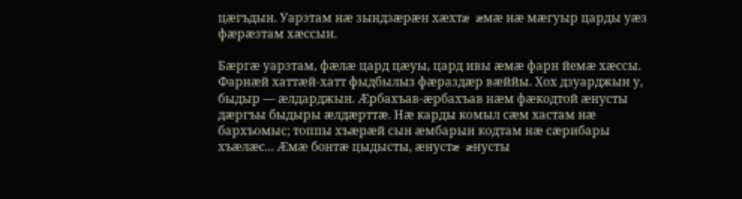цæгъдын. Уарзтам нæ зындзæрæн хæхтæ æмæ нæ мæгуыр царды уæз фæрæзтам хæссын.

Бæргæ уарзтам, фæлæ цард цæуы, цард ивы æмæ фарн йемæ хæссы. Фарнæй хаттæй-хатт фыдбылыз фæраздæр вæййы. Хох дзуарджын у, быдыр — æлдарджын. Æрбахъав-æрбахъав нæм фæкодтой æнусты дæргъы быдыры æлдæрттæ. Нæ карды комыл сæм хастам нæ бархъомыс; топпы хъæрæй сын æмбарын кодтам нæ сæрибары хъæлæс... Æмæ бонтæ цыдысты, æнустæ æнусты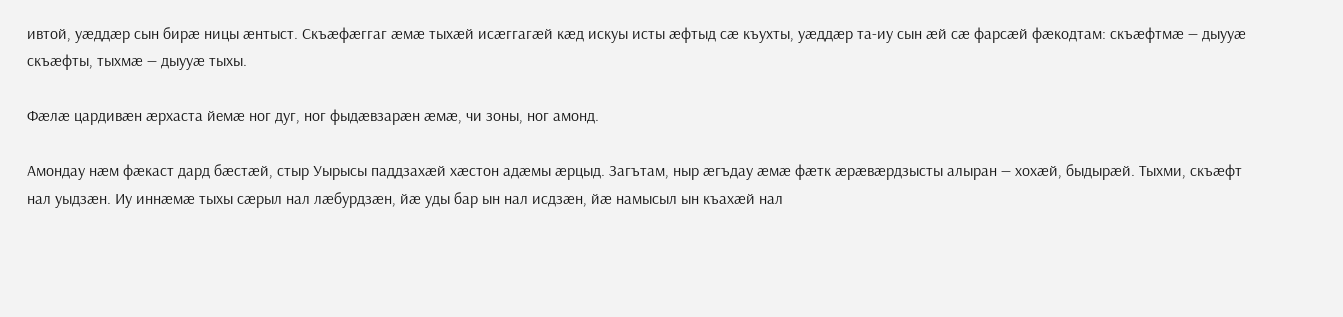ивтой, уæддæр сын бирæ ницы æнтыст. Скъæфæггаг æмæ тыхæй исæггагæй кæд искуы исты æфтыд сæ къухты, уæддæр та-иу сын æй сæ фарсæй фæкодтам: скъæфтмæ — дыууæ скъæфты, тыхмæ — дыууæ тыхы.

Фæлæ цардивæн æрхаста йемæ ног дуг, ног фыдæвзарæн æмæ, чи зоны, ног амонд.

Амондау нæм фæкаст дард бæстæй, стыр Уырысы паддзахæй хæстон адæмы æрцыд. Загътам, ныр æгъдау æмæ фæтк æрæвæрдзысты алыран — хохæй, быдырæй. Тыхми, скъæфт нал уыдзæн. Иу иннæмæ тыхы сæрыл нал лæбурдзæн, йæ уды бар ын нал исдзæн, йæ намысыл ын къахæй нал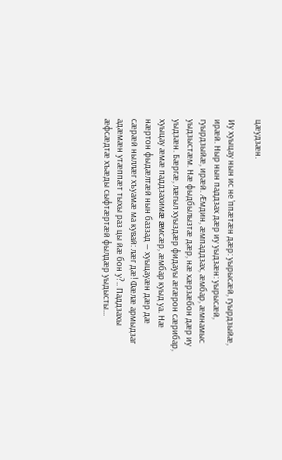цæудзæн.

Иу хуыцау нын ис не ’ппæтæн дæр: уырысæй, гуырдзыйæ, ирæй. Ныр нын паддзах дæр иу уыдзæн: уырысæй, гуырдзыйæ, ирæй. Æмдин, æмпаддзах, æмбар, æмнамыс уыдзыстæм. Нæ фыдбылызтæ дæр, нæ хæрзæбон дæр иу уыдзæн. Бæргæ, лæгыл хуыздæр фидауы æгæрон сæрибар, хуыцау æмæ паддзахимæ æмсæр, æмбар куыд уа. Нæ нæртон фыдæлтæй нын баззад — хуыцауæн дæр дæ сæрæй ныллæг хъуамæ ма кувай: лæг дæ! Фæлæ армыдзаг адæмæн утæппæт тыхы раз цы йæ бон у?.. Паддзахы æфсæдтæ хъæды сыфтæртæй фылдæр уыдысты...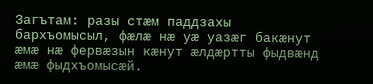Загътам: разы стæм паддзахы бархъомысыл, фæлæ нæ уæ уазæг бакæнут æмæ нæ фервæзын кæнут æлдæртты фыдвæнд æмæ фыдхъомысæй.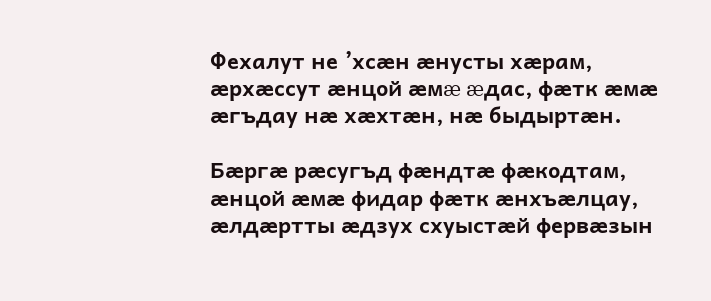Фехалут не ’хсæн æнусты хæрам, æрхæссут æнцой æмæ æдас, фæтк æмæ æгъдау нæ хæхтæн, нæ быдыртæн.

Бæргæ рæсугъд фæндтæ фæкодтам, æнцой æмæ фидар фæтк æнхъæлцау, æлдæртты æдзух схуыстæй фервæзын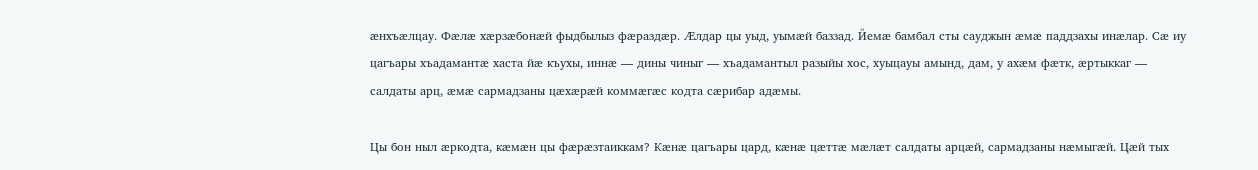æнхъæлцау. Фæлæ хæрзæбонæй фыдбылыз фæраздæр. Æлдар цы уыд, уымæй баззад. Йемæ бамбал сты сауджын æмæ паддзахы инæлар. Сæ иу цагъары хъадамантæ хаста йæ къухы, иннæ — дины чиныг — хъадамантыл разыйы хос, хуыцауы амынд, дам, у ахæм фæтк, æртыккаг — салдаты арц, æмæ сармадзаны цæхæрæй коммæгæс кодта сæрибар адæмы.

Цы бон ныл æркодта, кæмæн цы фæрæзтаиккам? Кæнæ цагъары цард, кæнæ цæттæ мæлæт салдаты арцæй, сармадзаны нæмыгæй. Цæй тых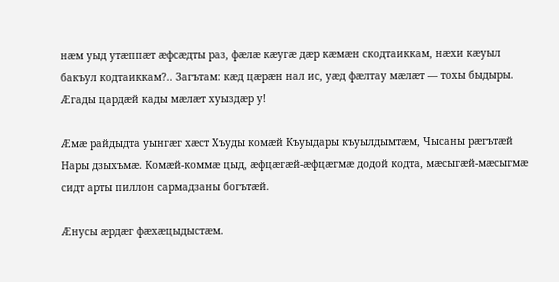нæм уыд утæппæт æфсæдты раз, фæлæ кæугæ дæр кæмæн скодтаиккам, нæхи кæуыл бакъул кодтаиккам?.. Загътам: кæд цæрæн нал ис, уæд фæлтау мæлæт — тохы быдыры. Æгады цардæй кады мæлæт хуыздæр у!

Æмæ райдыдта уынгæг хæст Хъуды комæй Къуыдары къуылдымтæм, Чысаны рæгътæй Нары дзыхъмæ. Комæй-коммæ цыд, æфцæгæй-æфцæгмæ додой кодта, мæсыгæй-мæсыгмæ сидт арты пиллон сармадзаны богътæй.

Æнусы æрдæг фæхæцыдыстæм.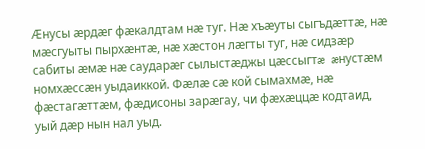Æнусы æрдæг фæкалдтам нæ туг. Нæ хъæуты сыгъдæттæ, нæ мæсгуыты пырхæнтæ, нæ хæстон лæгты туг, нæ сидзæр сабиты æмæ нæ саударæг сылыстæджы цæссыгтæ æнустæм номхæссæн уыдаиккой. Фæлæ сæ кой сымахмæ, нæ фæстагæттæм, фæдисоны зарæгау, чи фæхæццæ кодтаид, уый дæр нын нал уыд.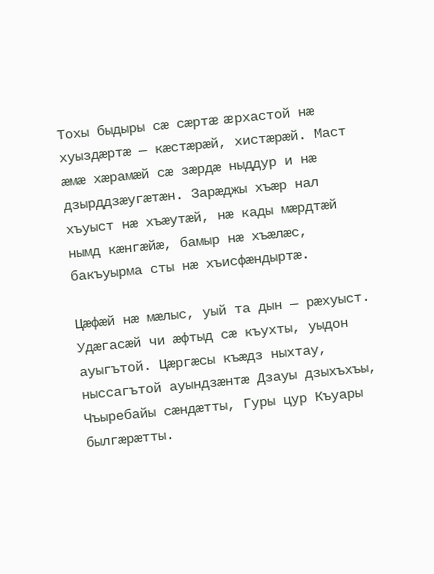Тохы быдыры сæ сæртæ æрхастой нæ хуыздæртæ — кæстæрæй, хистæрæй. Маст æмæ хæрамæй сæ зæрдæ ныддур и нæ дзырддзæугæтæн. Зарæджы хъæр нал хъуыст нæ хъæутæй, нæ кады мæрдтæй нымд кæнгæйæ, бамыр нæ хъæлæс, бакъуырма сты нæ хъисфæндыртæ.

Цæфæй нæ мæлыс, уый та дын — рæхуыст. Удæгасæй чи æфтыд сæ къухты, уыдон ауыгътой. Цæргæсы къæдз ныхтау, ныссагътой ауындзæнтæ Дзауы дзыхъхъы, Чъыребайы сæндæтты, Гуры цур Къуары былгæрæтты.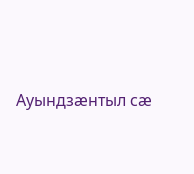Ауындзæнтыл сæ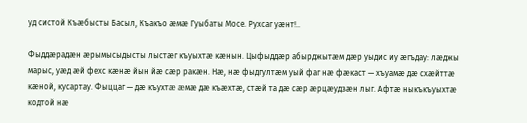уд систой Къæбысты Басыл, Къакъо æмæ Гуыбаты Мосе. Рухсаг уæнт!..

Фыддæрадæн æрымысыдысты лыстæг къуыхтæ кæнын. Цыфыддæр абырджытæм дæр уыдис иу æгъдау: лæджы марыс, уæд æй фехс кæнæ йын йæ сæр ракæн. Нæ, нæ фыдгултæм уый фаг нæ фæкаст — хъуамæ дæ схæйттæ кæной, кусартау. Фыццаг — дæ къухтæ æмæ дæ къæхтæ, стæй та дæ сæр æрцæудзæн лыг. Афтæ ныкъкъуыхтæ кодтой нæ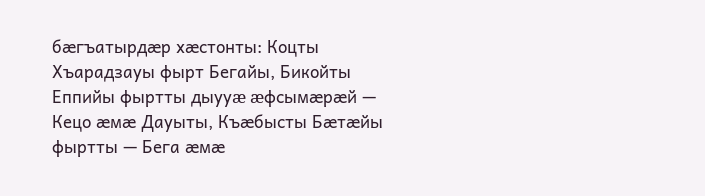бæгъатырдæр хæстонты: Коцты Хъарадзауы фырт Бегайы, Бикойты Еппийы фыртты дыууæ æфсымæрæй — Кецо æмæ Дауыты, Къæбысты Бæтæйы фыртты — Бега æмæ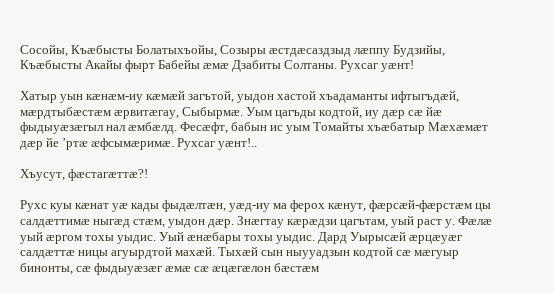Сосойы, Къæбысты Болатыхъойы, Созыры æстдæсаздзыд лæппу Будзийы, Къæбысты Акайы фырт Бабейы æмæ Дзабиты Солтаны. Рухсаг уæнт!

Хатыр уын кæнæм-иу кæмæй загътой, уыдон хастой хъадаманты ифтыгъдæй, мæрдтыбæстæм æрвитæгау, Сыбырмæ. Уым цагъды кодтой, иу дæр сæ йæ фыдыуæзæгыл нал æмбæлд. Фесæфт, бабын ис уым Томайты хъæбатыр Мæхæмæт дæр йе ’ртæ æфсымæримæ. Рухсаг уæнт!..

Хъусут, фæстагæттæ?!

Рухс куы кæнат уæ кады фыдæлтæн, уæд-иу ма ферох кæнут, фæрсæй-фæрстæм цы салдæттимæ ныгæд стæм, уыдон дæр. Знæгтау кæрæдзи цагътам, уый раст у. Фæлæ уый æргом тохы уыдис. Уый æнæбары тохы уыдис. Дард Уырысæй æрцæуæг салдæттæ ницы агуырдтой махæй. Тыхæй сын ныууадзын кодтой сæ мæгуыр бинонты, сæ фыдыуæзæг æмæ сæ æцæгæлон бæстæм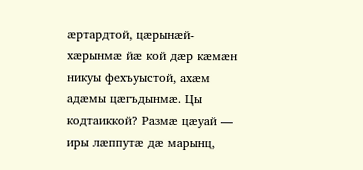æртардтой, цæрынæй-хæрынмæ йæ кой дæр кæмæн никуы фехъуыстой, ахæм адæмы цæгъдынмæ. Цы кодтаиккой? Размæ цæуай — иры лæппутæ дæ марынц,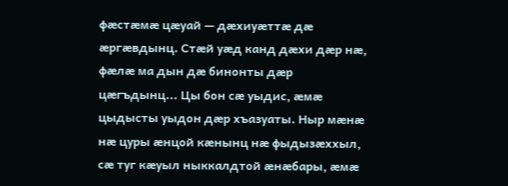фæстæмæ цæуай — дæхиуæттæ дæ æргæвдынц. Стæй уæд канд дæхи дæр нæ, фæлæ ма дын дæ бинонты дæр цæгъдынц... Цы бон сæ уыдис, æмæ цыдысты уыдон дæр хъазуаты. Ныр мæнæ нæ цуры æнцой кæнынц нæ фыдызæххыл, сæ туг кæуыл ныккалдтой æнæбары, æмæ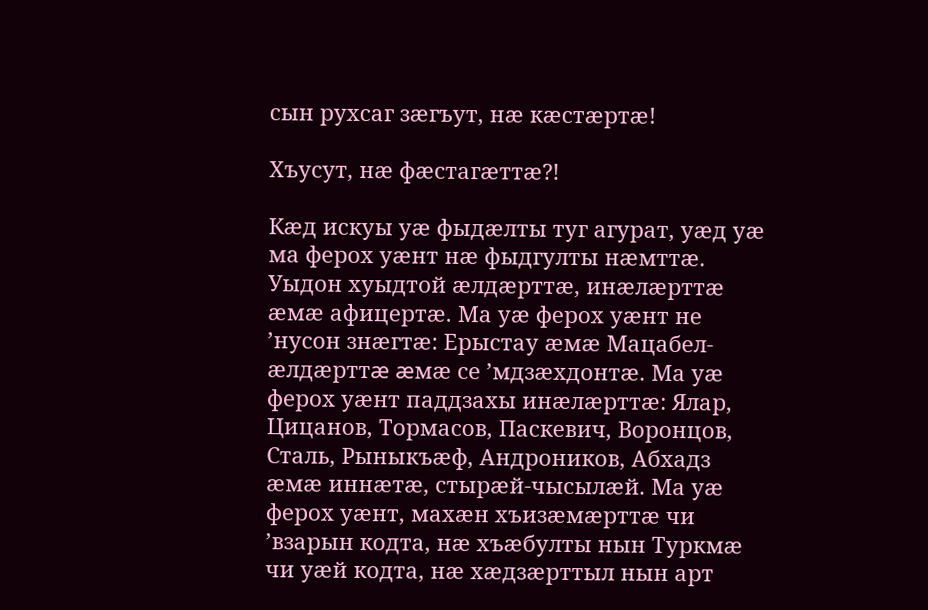сын рухсаг зæгъут, нæ кæстæртæ!

Хъусут, нæ фæстагæттæ?!

Кæд искуы уæ фыдæлты туг агурат, уæд уæ ма ферох уæнт нæ фыдгулты нæмттæ. Уыдон хуыдтой æлдæрттæ, инæлæрттæ æмæ афицертæ. Ма уæ ферох уæнт не ’нусон знæгтæ: Ерыстау æмæ Мацабел-æлдæрттæ æмæ се ’мдзæхдонтæ. Ма уæ ферох уæнт паддзахы инæлæрттæ: Ялар, Цицанов, Тормасов, Паскевич, Воронцов, Сталь, Рыныкъæф, Андроников, Абхадз æмæ иннæтæ, стырæй-чысылæй. Ма уæ ферох уæнт, махæн хъизæмæрттæ чи ’взарын кодта, нæ хъæбулты нын Туркмæ чи уæй кодта, нæ хæдзæрттыл нын арт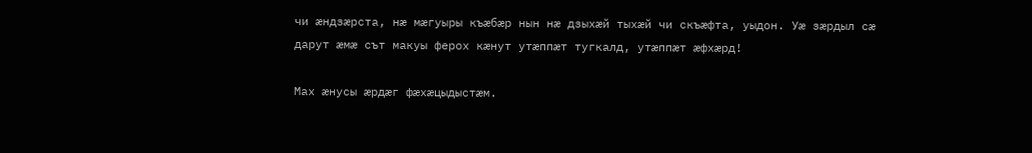чи æндзæрста, нæ мæгуыры къæбæр нын нæ дзыхæй тыхæй чи скъæфта, уыдон. Уæ зæрдыл сæ дарут æмæ сът макуы ферох кæнут утæппæт тугкалд, утæппæт æфхæрд!

Мах æнусы æрдæг фæхæцыдыстæм.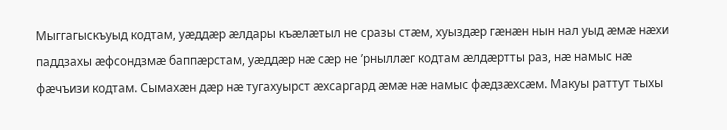Мыггагыскъуыд кодтам, уæддæр æлдары къæлæтыл не сразы стæм, хуыздæр гæнæн нын нал уыд æмæ нæхи паддзахы æфсондзмæ баппæрстам, уæддæр нæ сæр не ’рныллæг кодтам æлдæртты раз, нæ намыс нæ фæчъизи кодтам. Сымахæн дæр нæ тугахуырст æхсаргард æмæ нæ намыс фæдзæхсæм. Макуы раттут тыхы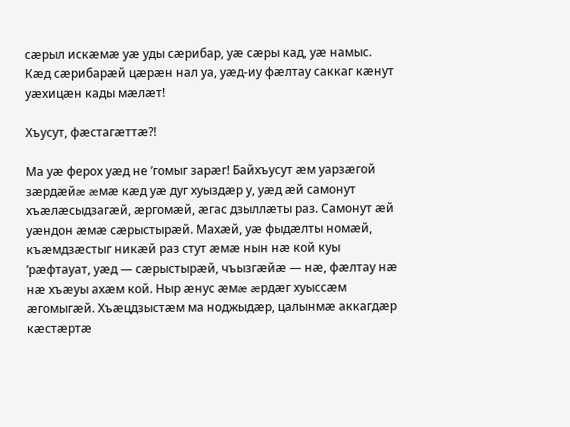сæрыл искæмæ уæ уды сæрибар, уæ сæры кад, уæ намыс. Кæд сæрибарæй цæрæн нал уа, уæд-иу фæлтау саккаг кæнут уæхицæн кады мæлæт!

Хъусут, фæстагæттæ?!

Ма уæ ферох уæд не ’гомыг зарæг! Байхъусут æм уарзæгой зæрдæйæ æмæ кæд уæ дуг хуыздæр у, уæд æй самонут хъæлæсыдзагæй, æргомæй, æгас дзыллæты раз. Самонут æй уæндон æмæ сæрыстырæй. Махæй, уæ фыдæлты номæй, къæмдзæстыг никæй раз стут æмæ нын нæ кой куы ’рæфтауат, уæд — сæрыстырæй, чъызгæйæ — нæ, фæлтау нæ нæ хъæуы ахæм кой. Ныр æнус æмæ æрдæг хуыссæм æгомыгæй. Хъæцдзыстæм ма ноджыдæр, цалынмæ аккагдæр кæстæртæ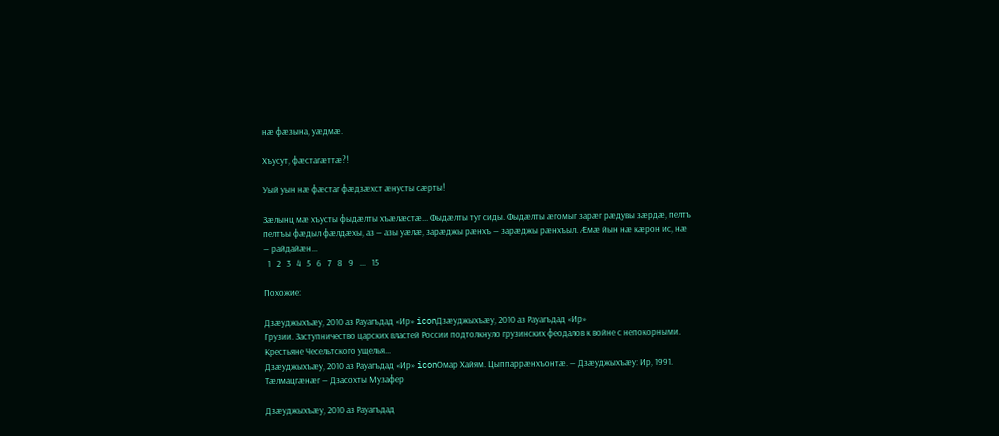нæ фæзына, уæдмæ.

Хъусут, фæстагæттæ?!

Уый уын нæ фæстаг фæдзæхст æнусты сæрты!

Зæлынц мæ хъусты фыдæлты хъæлæстæ... Фыдæлты туг сиды. Фыдæлты æгомыг зарæг рæдувы зæрдæ, пелтъ пелтъы фæдыл фæлдæхы, аз — азы уæлæ, зарæджы рæнхъ — зарæджы рæнхъыл. Æмæ йын нæ кæрон ис, нæ — райдайæн...
  1   2   3   4   5   6   7   8   9   ...   15

Похожие:

Дзæуджыхъæу, 2010 аз Рауагъдад «Ир» iconДзæуджыхъæу, 2010 аз Рауагъдад «Ир»
Грузии. Заступничество царских властей России подтолкнуло грузинских феодалов к войне с непокорными. Крестьяне Чесельтского ущелья...
Дзæуджыхъæу, 2010 аз Рауагъдад «Ир» iconОмар Хайям. Цыппаррæнхъонтæ. — Дзæуджыхъæу: Ир, 1991. Тæлмацгæнæг — Дзасохты Музафер

Дзæуджыхъæу, 2010 аз Рауагъдад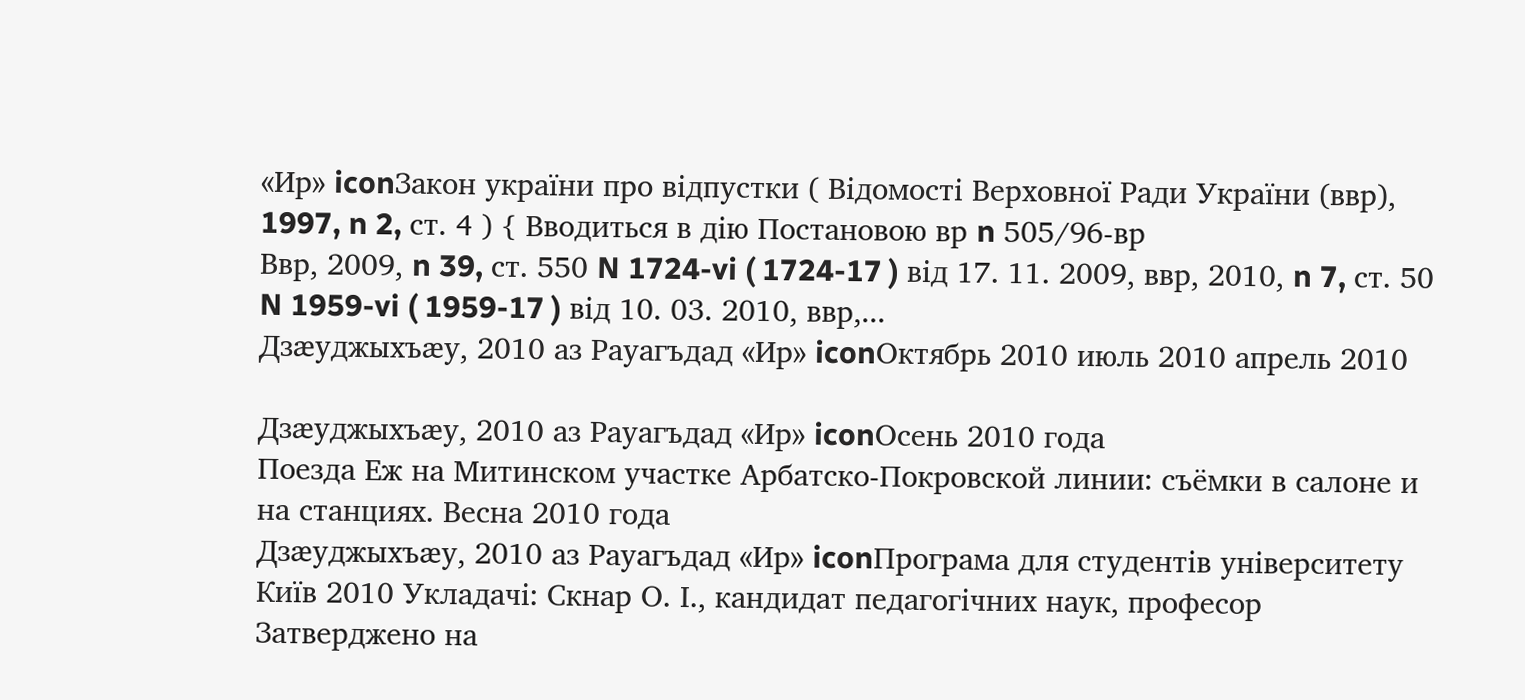«Ир» iconЗакон україни про відпустки ( Відомості Верховної Ради України (ввр), 1997, n 2, ст. 4 ) { Вводиться в дію Постановою вр n 505/96-вр
Ввр, 2009, n 39, ст. 550 N 1724-vi ( 1724-17 ) від 17. 11. 2009, ввр, 2010, n 7, ст. 50 N 1959-vi ( 1959-17 ) від 10. 03. 2010, ввр,...
Дзæуджыхъæу, 2010 аз Рауагъдад «Ир» iconОктябрь 2010 июль 2010 апрель 2010

Дзæуджыхъæу, 2010 аз Рауагъдад «Ир» iconОсень 2010 года
Поезда Еж на Митинском участке Арбатско-Покровской линии: съёмки в салоне и на станциях. Весна 2010 года
Дзæуджыхъæу, 2010 аз Рауагъдад «Ир» iconПрограма для студентів університету Київ 2010 Укладачі: Скнар О. І., кандидат педагогічних наук, професор
Затверджено на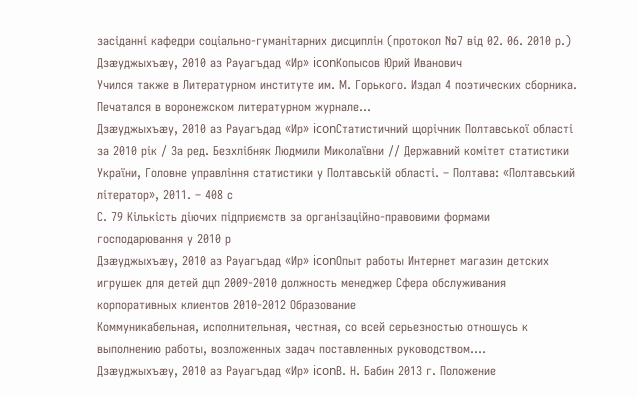засіданні кафедри соціально-гуманітарних дисциплін (протокол №7 від 02. 06. 2010 р.)
Дзæуджыхъæу, 2010 аз Рауагъдад «Ир» iconКопысов Юрий Иванович
Учился также в Литературном институте им. М. Горького. Издал 4 поэтических сборника. Печатался в воронежском литературном журнале...
Дзæуджыхъæу, 2010 аз Рауагъдад «Ир» iconСтатистичний щорічник Полтавської області за 2010 рік / За ред. Безхлібняк Людмили Миколаївни // Державний комітет статистики України, Головне управління статистики у Полтавській області. – Полтава: «Полтавський літератор», 2011. – 408 с
С. 79 Кількість діючих підприємств за організаційно-правовими формами господарювання у 2010 р
Дзæуджыхъæу, 2010 аз Рауагъдад «Ир» iconОпыт работы Интернет магазин детских игрушек для детей дцп 2009-2010 должность менеджер Сфера обслуживания корпоративных клиентов 2010-2012 Образование
Коммуникабельная, исполнительная, честная, со всей серьезностью отношусь к выполнению работы, возложенных задач поставленных руководством....
Дзæуджыхъæу, 2010 аз Рауагъдад «Ир» iconВ. Н. Бабин 2013 г. Положение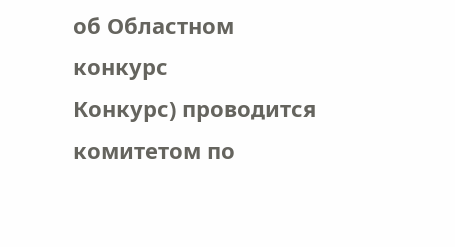об Областном конкурс
Конкурс) проводится комитетом по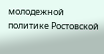молодежной политике Ростовской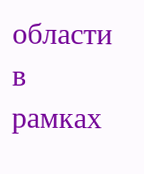области в рамках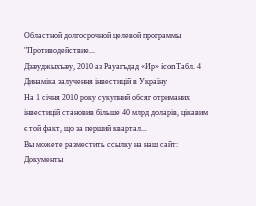Областной долгосрочной целевой программы "Противодействие...
Дзæуджыхъæу, 2010 аз Рауагъдад «Ир» iconТабл. 4 Динаміка залучення інвестицій в Україну
На 1 січня 2010 року сукупний обсяг отриманих інвестицій становив більше 40 млрд доларів, цікавим є той факт, що за перший квартал...
Вы можете разместить ссылку на наш сайт:
Документы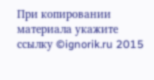При копировании материала укажите ссылку ©ignorik.ru 2015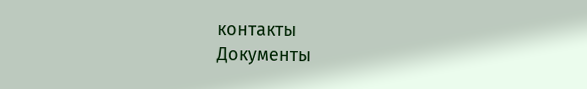контакты
Документы